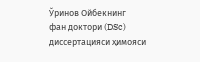Ўринов Ойбекнинг
фан доктори (DSc) диссертацияси ҳимояси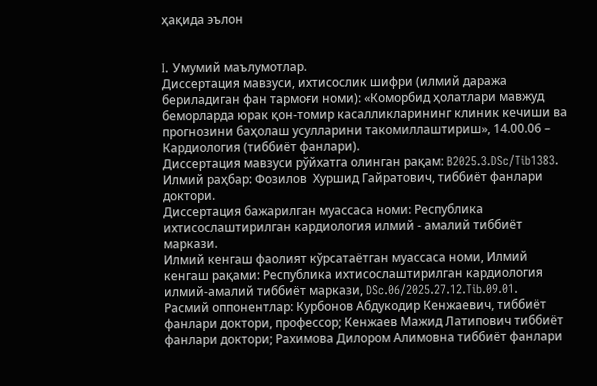ҳақида эълон


I. Умумий маълумотлар.
Диссертация мавзуси, ихтисослик шифри (илмий даража бериладиган фан тармоғи номи): «Коморбид ҳолатлари мавжуд беморларда юрак қон-томир касалликларининг клиник кечиши ва прогнозини баҳолаш усулларини такомиллаштириш», 14.00.06 – Кардиология (тиббиёт фанлари).
Диссертация мавзуси рўйхатга олинган рақам: B2025.3.DSc/Tib1383.
Илмий раҳбар: Фозилов  Хуршид Гайратович, тиббиёт фанлари доктори.
Диссертация бажарилган муассаса номи: Республика ихтисослаштирилган кардиология илмий - амалий тиббиёт маркази.
Илмий кенгаш фаолият кўрсатаётган муассаса номи, Илмий кенгаш рақами: Республика ихтисослаштирилган кардиология илмий-амалий тиббиёт маркази, DSc.06/2025.27.12.Tib.09.01.
Расмий оппонентлар: Курбонов Абдукодир Кенжаевич, тиббиёт фанлари доктори, профессор; Кенжаев Мажид Латипович тиббиёт фанлари доктори; Рахимова Дилором Алимовна тиббиёт фанлари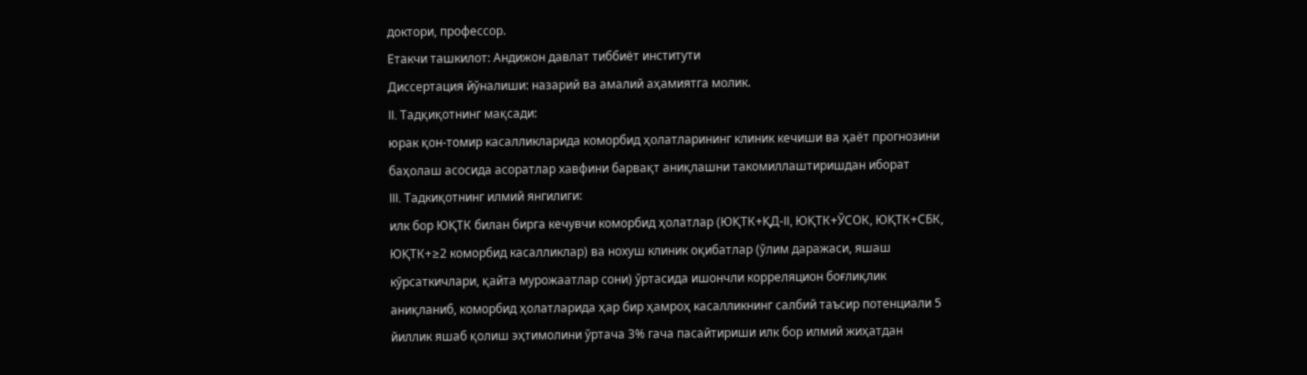доктори, профессор.
Етакчи ташкилот: Андижон давлат тиббиёт институти
Диссертация йўналиши: назарий ва амалий аҳамиятга молик.
II. Тадқиқотнинг мақсади:
юрак қон-томир касалликларида коморбид ҳолатларининг клиник кечиши ва ҳаёт прогнозини баҳолаш асосида асоратлар хавфини барвақт аниқлашни такомиллаштиришдан иборат
III. Тадкиқотнинг илмий янгилиги:
илк бор ЮҚТК билан бирга кечувчи коморбид ҳолатлар (ЮҚТК+ҚД-II, ЮҚТК+ЎСОК, ЮҚТК+СБК, ЮҚТК+≥2 коморбид касалликлар) ва нохуш клиник оқибатлар (ўлим даражаси, яшаш кўрсаткичлари, қайта мурожаатлар сони) ўртасида ишончли корреляцион боғлиқлик аниқланиб, коморбид ҳолатларида ҳар бир ҳамроҳ касалликнинг салбий таъсир потенциали 5 йиллик яшаб қолиш эҳтимолини ўртача 3% гача пасайтириши илк бор илмий жиҳатдан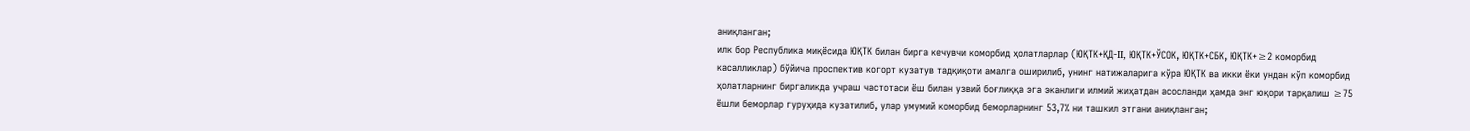аниқланган;
илк бор Республика миқёсида ЮҚТК билан бирга кечувчи коморбид ҳолатларлар (ЮҚТК+ҚД-II, ЮҚТК+ЎСОК, ЮҚТК+СБК, ЮҚТК+≥2 коморбид касалликлар) бўйича проспектив когорт кузатув тадқиқоти амалга оширилиб, унинг натижаларига кўра ЮҚТК ва икки ёки ундан кўп коморбид ҳолатларнинг биргаликда учраш частотаси ёш билан узвий боғлиққа эга эканлиги илмий жиҳатдан асосланди ҳамда энг юқори тарқалиш ≥75 ёшли беморлар гуруҳида кузатилиб, улар умумий коморбид беморларнинг 53,7% ни ташкил этгани аниқланган;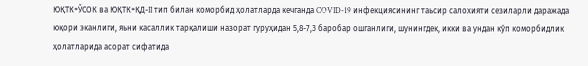ЮҚТК+ЎСОК ва ЮҚТК+ҚД-II тип билан коморбид ҳолатларда кечганда COVID-19 инфекциясининг таьсир салохияти сезиларли даражада юқори эканлиги, яьни касаллик тарқалиши назорат гуруҳидан 5,8-7,3 баробар ошганлиги, шунингдек, икки ва ундан кўп коморбидлик ҳолатларида асорат сифатида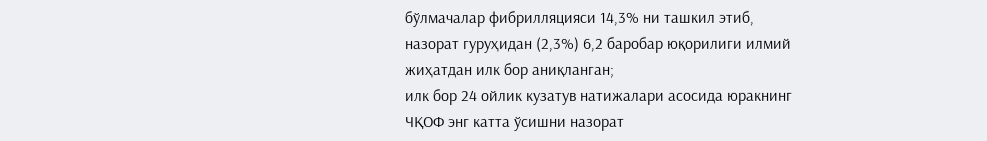бўлмачалар фибрилляцияси 14,3% ни ташкил этиб, назорат гуруҳидан (2,3%) 6,2 баробар юқорилиги илмий жиҳатдан илк бор аниқланган;
илк бор 24 ойлик кузатув натижалари асосида юракнинг ЧҚОФ энг катта ўсишни назорат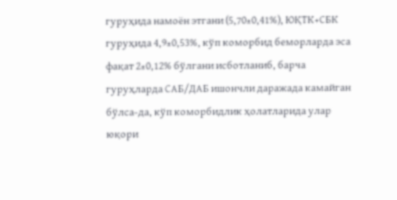гуруҳида намоён этгани (5,70±0,41%), ЮҚТК+СБК гуруҳида 4,9±0,53%, кўп коморбид беморларда эса фақат 2±0,12% бўлгани исботланиб, барча гуруҳларда САБ/ДАБ ишончли даражада камайган бўлса-да, кўп коморбидлик ҳолатларида улар юқори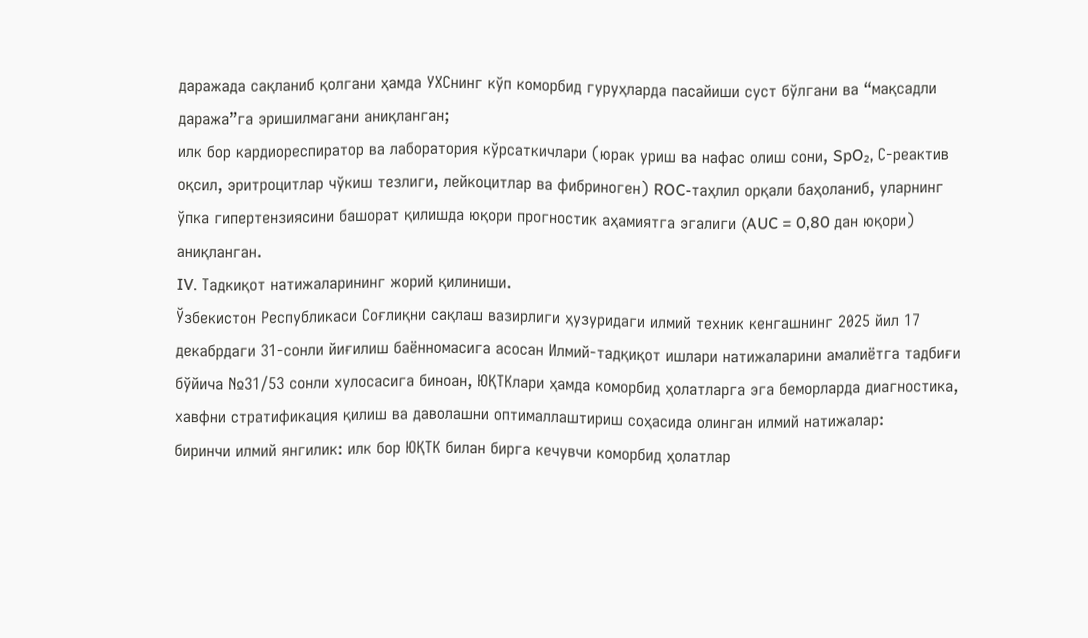даражада сақланиб қолгани ҳамда УХСнинг кўп коморбид гуруҳларда пасайиши суст бўлгани ва “мақсадли даража”га эришилмагани аниқланган;
илк бор кардиореспиратор ва лаборатория кўрсаткичлари (юрак уриш ва нафас олиш сони, SpO₂, С-реактив оқсил, эритроцитлар чўкиш тезлиги, лейкоцитлар ва фибриноген) ROC-таҳлил орқали баҳоланиб, уларнинг ўпка гипертензиясини башорат қилишда юқори прогностик аҳамиятга эгалиги (AUC = 0,80 дан юқори) аниқланган.
IV. Тадкиқот натижаларининг жорий қилиниши.
Ўзбекистон Республикаси Соғлиқни сақлаш вазирлиги ҳузуридаги илмий техник кенгашнинг 2025 йил 17 декабрдаги 31-сонли йиғилиш баённомасига асосан Илмий-тадқиқот ишлари натижаларини амалиётга тадбиғи бўйича №31/53 сонли хулосасига биноан, ЮҚTKлари ҳамда коморбид ҳолатларга эга беморларда диагностика, хавфни стратификация қилиш ва даволашни оптималлаштириш соҳасида олинган илмий натижалар:
биринчи илмий янгилик: илк бор ЮҚТК билан бирга кечувчи коморбид ҳолатлар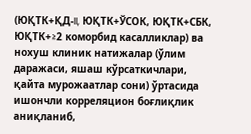(ЮҚТК+ҚД-II, ЮҚТК+ЎСОК, ЮҚТК+СБК, ЮҚТК+≥2 коморбид касалликлар) ва нохуш клиник натижалар (ўлим даражаси, яшаш кўрсаткичлари, қайта мурожаатлар сони) ўртасида ишончли корреляцион боғлиқлик аниқланиб,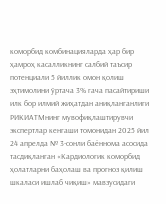коморбид комбинацияларда ҳар бир ҳамроҳ касалликнинг салбий таъсир потенциали 5 йиллик омон қолиш эҳтимолини ўртача 3% гача пасайтириши илк бор илмий жиҳатдан аниқланганлиги РИКИАТМнинг мувофиқлаштирувчи экспертлар кенгаши томонидан 2025 йил 24 апрелда № 3-сонли баённома асосида тасдиқланган «Кардиологик коморбид ҳолатларни баҳолаш ва прогноз қилиш шкаласи ишлаб чиқиш» мавзусидаги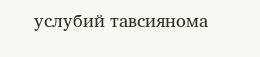услубий тавсиянома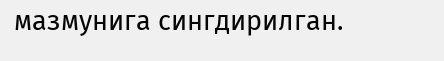мазмунига сингдирилган.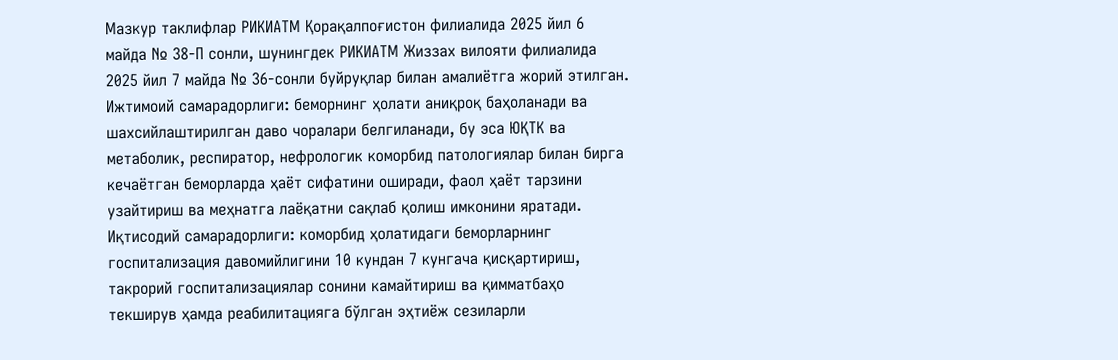Мазкур таклифлар РИКИАТМ Қорақалпоғистон филиалида 2025 йил 6 майда № 38-П сонли, шунингдек РИКИАТМ Жиззах вилояти филиалида 2025 йил 7 майда № 36-сонли буйруқлар билан амалиётга жорий этилган.  Ижтимоий самарадорлиги: беморнинг ҳолати аниқроқ баҳоланади ва шахсийлаштирилган даво чоралари белгиланади, бу эса ЮҚТК ва метаболик, респиратор, нефрологик коморбид патологиялар билан бирга кечаётган беморларда ҳаёт сифатини оширади, фаол ҳаёт тарзини узайтириш ва меҳнатга лаёқатни сақлаб қолиш имконини яратади. Иқтисодий самарадорлиги: коморбид ҳолатидаги беморларнинг госпитализация давомийлигини 10 кундан 7 кунгача қисқартириш, такрорий госпитализациялар сонини камайтириш ва қимматбаҳо текширув ҳамда реабилитацияга бўлган эҳтиёж сезиларли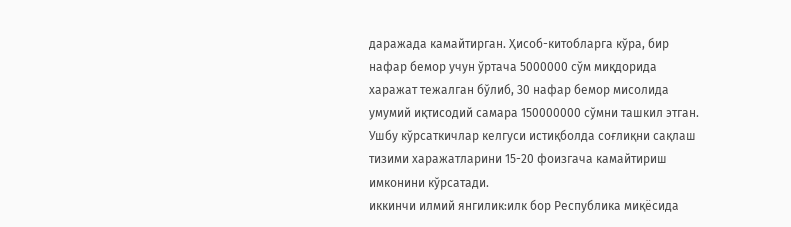даражада камайтирган. Ҳисоб-китобларга кўра, бир нафар бемор учун ўртача 5000000 сўм миқдорида харажат тежалган бўлиб, 30 нафар бемор мисолида умумий иқтисодий самара 150000000 сўмни ташкил этган. Ушбу кўрсаткичлар келгуси истиқболда соғлиқни сақлаш тизими харажатларини 15-20 фоизгача камайтириш имконини кўрсатади.
иккинчи илмий янгилик:илк бор Республика миқёсида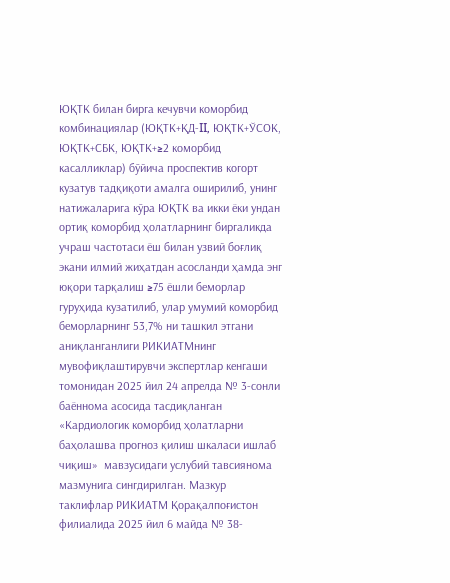ЮҚТК билан бирга кечувчи коморбид комбинациялар (ЮҚТК+ҚД-II, ЮҚТК+ЎСОК, ЮҚТК+СБК, ЮҚТК+≥2 коморбид касалликлар) бўйича проспектив когорт кузатув тадқиқоти амалга оширилиб, унинг натижаларига кўра ЮҚТК ва икки ёки ундан ортиқ коморбид ҳолатларнинг биргаликда учраш частотаси ёш билан узвий боғлиқ экани илмий жиҳатдан асосланди ҳамда энг юқори тарқалиш ≥75 ёшли беморлар гуруҳида кузатилиб, улар умумий коморбид беморларнинг 53,7% ни ташкил этгани аниқланганлиги РИКИАТМнинг мувофиқлаштирувчи экспертлар кенгаши томонидан 2025 йил 24 апрелда № 3-сонли баённома асосида тасдиқланган «Кардиологик коморбид ҳолатларни баҳолашва прогноз қилиш шкаласи ишлаб чиқиш»  мавзусидаги услубий тавсиянома мазмунига сингдирилган. Мазкур таклифлар РИКИАТМ Қорақалпоғистон филиалида 2025 йил 6 майда № 38-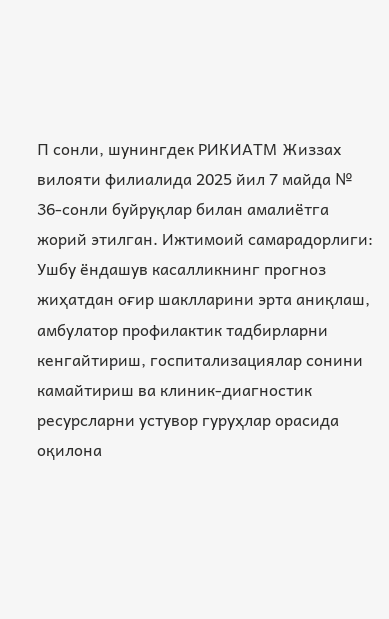П сонли, шунингдек РИКИАТМ Жиззах вилояти филиалида 2025 йил 7 майда № 36-сонли буйруқлар билан амалиётга жорий этилган. Ижтимоий самарадорлиги: Ушбу ёндашув касалликнинг прогноз жиҳатдан оғир шаклларини эрта аниқлаш, амбулатор профилактик тадбирларни кенгайтириш, госпитализациялар сонини камайтириш ва клиник-диагностик ресурсларни устувор гуруҳлар орасида оқилона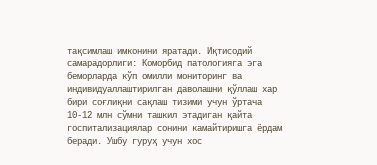тақсимлаш имконини яратади. Иқтисодий самарадорлиги: Коморбид патологияга эга беморларда кўп омилли мониторинг ва индивидуаллаштирилган даволашни қўллаш хар бири соғлиқни сақлаш тизими учун ўртача 10-12 млн сўмни ташкил этадиган қайта госпитализациялар сонини камайтиришга ёрдам беради. Ушбу гуруҳ учун хос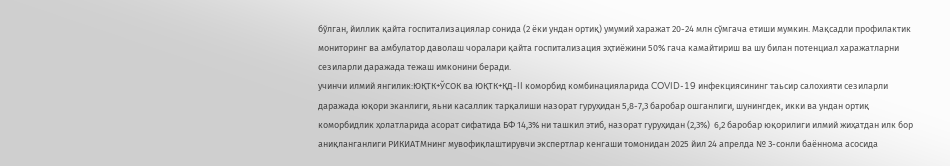бўлган, йиллик қайта госпитализациялар сонида (2 ёки ундан ортиқ) умумий харажат 20-24 млн сўмгача етиши мумкин. Мақсадли профилактик мониторинг ва амбулатор даволаш чоралари қайта госпитализация эҳтиёжини 50% гача камайтириш ва шу билан потенциал харажатларни сезиларли даражада тежаш имконини беради.
учинчи илмий янгилик:ЮҚТК+ЎСОК ва ЮҚТК+ҚД-II коморбид комбинацияларида COVID-19 инфекциясининг таьсир салохияти сезиларли даражада юқори эканлиги, яьни касаллик тарқалиши назорат гуруҳидан 5,8-7,3 баробар ошганлиги, шунингдек, икки ва ундан ортиқ коморбидлик ҳолатларида асорат сифатида БФ 14,3% ни ташкил этиб, назорат гуруҳидан (2,3%)  6,2 баробар юқорилиги илмий жиҳатдан илк бор аниқланганлиги РИКИАТМнинг мувофиқлаштирувчи экспертлар кенгаши томонидан 2025 йил 24 апрелда № 3-сонли баённома асосида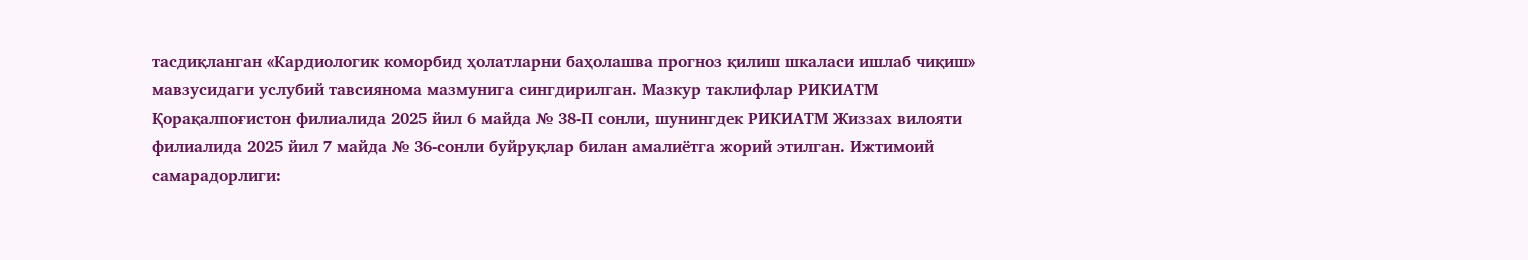тасдиқланган «Кардиологик коморбид ҳолатларни баҳолашва прогноз қилиш шкаласи ишлаб чиқиш»  мавзусидаги услубий тавсиянома мазмунига сингдирилган. Мазкур таклифлар РИКИАТМ Қорақалпоғистон филиалида 2025 йил 6 майда № 38-П сонли, шунингдек РИКИАТМ Жиззах вилояти филиалида 2025 йил 7 майда № 36-сонли буйруқлар билан амалиётга жорий этилган. Ижтимоий самарадорлиги: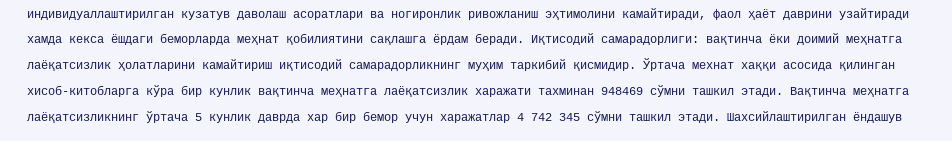индивидуаллаштирилган кузатув даволаш асоратлари ва ногиронлик ривожланиш эҳтимолини камайтиради, фаол ҳаёт даврини узайтиради хамда кекса ёшдаги беморларда меҳнат қобилиятини сақлашга ёрдам беради. Иқтисодий самарадорлиги: вақтинча ёки доимий меҳнатга лаёқатсизлик ҳолатларини камайтириш иқтисодий самарадорликнинг муҳим таркибий қисмидир. Ўртача мехнат хаққи асосида қилинган хисоб-китобларга кўра бир кунлик вақтинча меҳнатга лаёқатсизлик харажати тахминан 948469 сўмни ташкил этади. Вақтинча меҳнатга лаёқатсизликнинг ўртача 5 кунлик даврда хар бир бемор учун харажатлар 4 742 345 сўмни ташкил этади. Шахсийлаштирилган ёндашув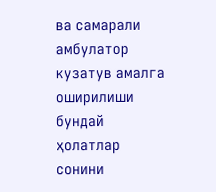ва самарали амбулатор кузатув амалга оширилиши бундай ҳолатлар сонини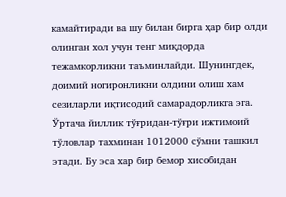камайтиради ва шу билан бирга ҳар бир олди олинган хол учун тенг миқдорда тежамкорликни таъминлайди. Шунингдек, доимий ногиронликни олдини олиш хам сезиларли иқтисодий самарадорликга эга. Ўртача йиллик тўғридан-тўғри ижтимоий тўловлар тахминан 1012000 сўмни ташкил этади. Бу эса хар бир бемор хисобидан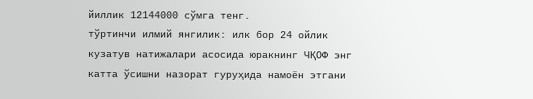йиллик 12144000 сўмга тенг.
тўртинчи илмий янгилик: илк бор 24 ойлик кузатув натижалари асосида юракнинг ЧҚОФ энг катта ўсишни назорат гуруҳида намоён этгани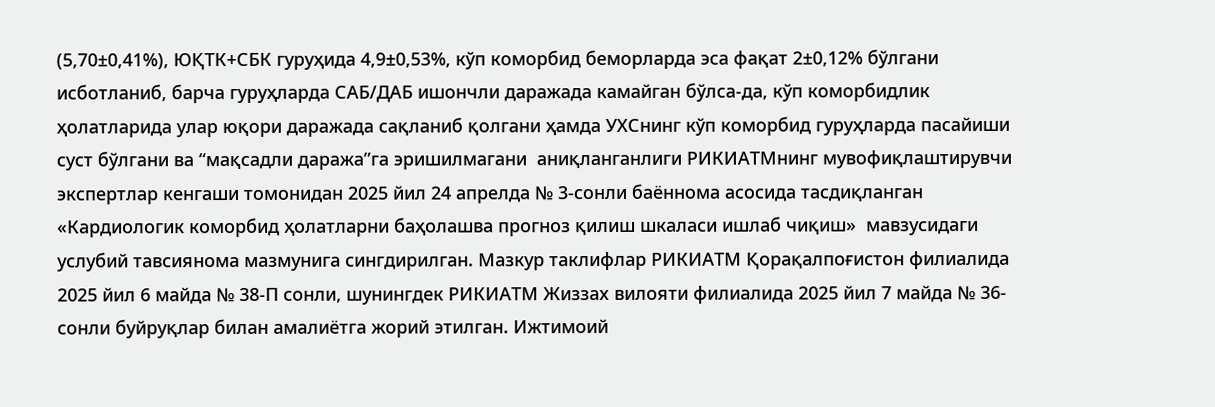(5,70±0,41%), ЮҚТК+СБК гуруҳида 4,9±0,53%, кўп коморбид беморларда эса фақат 2±0,12% бўлгани исботланиб, барча гуруҳларда САБ/ДАБ ишончли даражада камайган бўлса-да, кўп коморбидлик ҳолатларида улар юқори даражада сақланиб қолгани ҳамда УХСнинг кўп коморбид гуруҳларда пасайиши суст бўлгани ва “мақсадли даража”га эришилмагани  аниқланганлиги РИКИАТМнинг мувофиқлаштирувчи экспертлар кенгаши томонидан 2025 йил 24 апрелда № 3-сонли баённома асосида тасдиқланган «Кардиологик коморбид ҳолатларни баҳолашва прогноз қилиш шкаласи ишлаб чиқиш»  мавзусидаги услубий тавсиянома мазмунига сингдирилган. Мазкур таклифлар РИКИАТМ Қорақалпоғистон филиалида 2025 йил 6 майда № 38-П сонли, шунингдек РИКИАТМ Жиззах вилояти филиалида 2025 йил 7 майда № 36-сонли буйруқлар билан амалиётга жорий этилган. Ижтимоий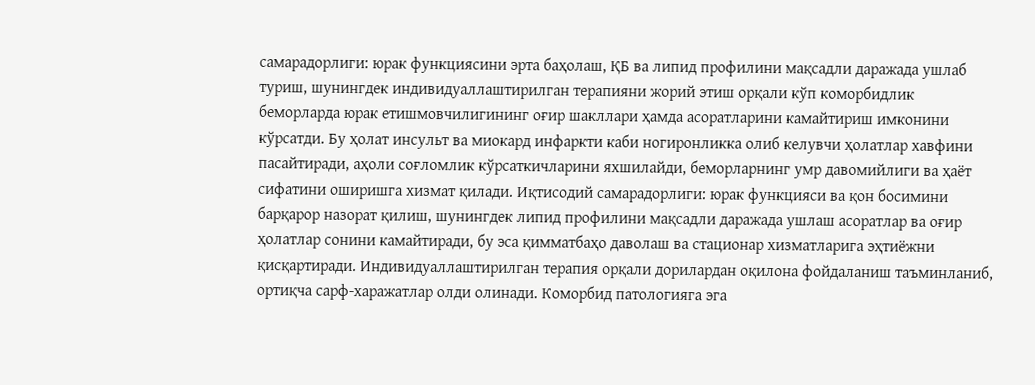самарадорлиги: юрак функциясини эрта баҳолаш, ҚБ ва липид профилини мақсадли даражада ушлаб туриш, шунингдек индивидуаллаштирилган терапияни жорий этиш орқали кўп коморбидлик беморларда юрак етишмовчилигининг оғир шакллари ҳамда асоратларини камайтириш имконини кўрсатди. Бу ҳолат инсульт ва миокард инфаркти каби ногиронликка олиб келувчи ҳолатлар хавфини пасайтиради, аҳоли соғломлик кўрсаткичларини яхшилайди, беморларнинг умр давомийлиги ва ҳаёт сифатини оширишга хизмат қилади. Иқтисодий самарадорлиги: юрак функцияси ва қон босимини барқарор назорат қилиш, шунингдек липид профилини мақсадли даражада ушлаш асоратлар ва оғир ҳолатлар сонини камайтиради, бу эса қимматбаҳо даволаш ва стационар хизматларига эҳтиёжни қисқартиради. Индивидуаллаштирилган терапия орқали дорилардан оқилона фойдаланиш таъминланиб, ортиқча сарф-харажатлар олди олинади. Коморбид патологияга эга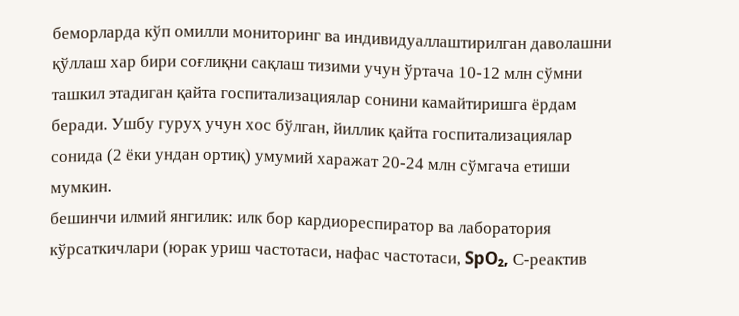беморларда кўп омилли мониторинг ва индивидуаллаштирилган даволашни қўллаш хар бири соғлиқни сақлаш тизими учун ўртача 10-12 млн сўмни ташкил этадиган қайта госпитализациялар сонини камайтиришга ёрдам беради. Ушбу гуруҳ учун хос бўлган, йиллик қайта госпитализациялар сонида (2 ёки ундан ортиқ) умумий харажат 20-24 млн сўмгача етиши мумкин.
бешинчи илмий янгилик: илк бор кардиореспиратор ва лаборатория кўрсаткичлари (юрак уриш частотаси, нафас частотаси, SpO₂, С-реактив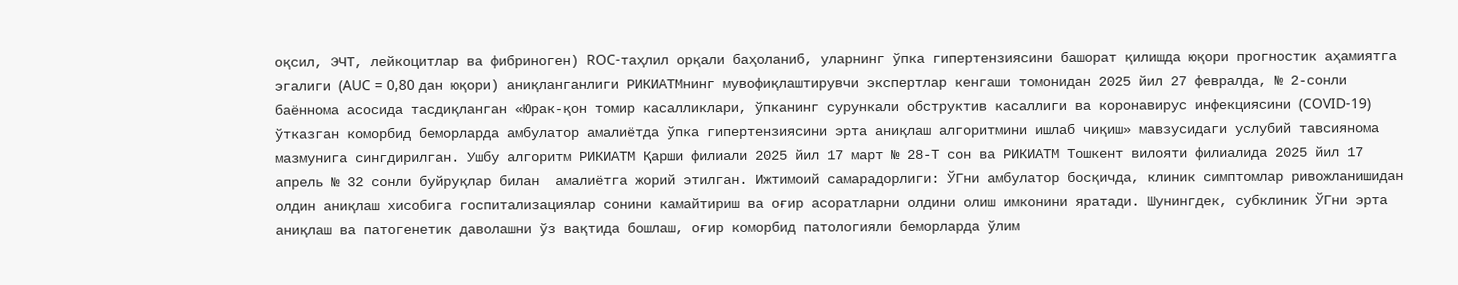оқсил, ЭЧТ, лейкоцитлар ва фибриноген) ROC-таҳлил орқали баҳоланиб, уларнинг ўпка гипертензиясини башорат қилишда юқори прогностик аҳамиятга эгалиги (AUC = 0,80 дан юқори) аниқланганлиги РИКИАТМнинг мувофиқлаштирувчи экспертлар кенгаши томонидан 2025 йил 27 февралда, № 2-сонли баённома асосида тасдиқланган «Юрак-қон томир касалликлари, ўпканинг сурункали обструктив касаллиги ва коронавирус инфекциясини (COVID-19) ўтказган коморбид беморларда амбулатор амалиётда ўпка гипертензиясини эрта аниқлаш алгоритмини ишлаб чиқиш» мавзусидаги услубий тавсиянома мазмунига сингдирилган. Ушбу алгоритм РИКИАТМ Қарши филиали 2025 йил 17 март № 28-Т сон ва РИКИАТМ Тошкент вилояти филиалида 2025 йил 17 апрель № 32 сонли буйруқлар билан  амалиётга жорий этилган. Ижтимоий самарадорлиги: ЎГни амбулатор босқичда, клиник симптомлар ривожланишидан олдин аниқлаш хисобига госпитализациялар сонини камайтириш ва оғир асоратларни олдини олиш имконини яратади. Шунингдек, субклиник ЎГни эрта аниқлаш ва патогенетик даволашни ўз вақтида бошлаш, оғир коморбид патологияли беморларда ўлим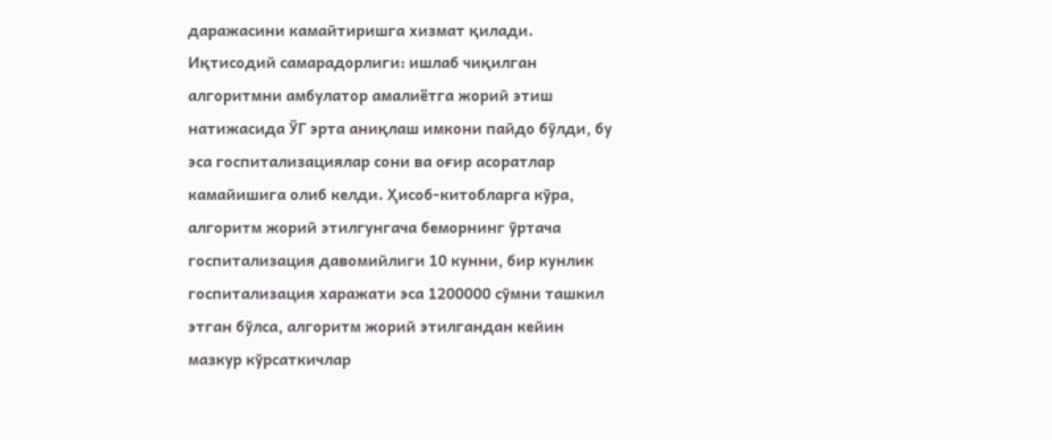даражасини камайтиришга хизмат қилади. Иқтисодий самарадорлиги: ишлаб чиқилган алгоритмни амбулатор амалиётга жорий этиш натижасида ЎГ эрта аниқлаш имкони пайдо бўлди, бу эса госпитализациялар сони ва оғир асоратлар камайишига олиб келди. Ҳисоб-китобларга кўра, алгоритм жорий этилгунгача беморнинг ўртача госпитализация давомийлиги 10 кунни, бир кунлик госпитализация харажати эса 1200000 сўмни ташкил этган бўлса, алгоритм жорий этилгандан кейин мазкур кўрсаткичлар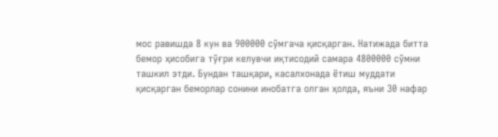мос равишда 8 кун ва 900000 сўмгача қисқарган. Натижада битта бемор ҳисобига тўғри келувчи иқтисодий самара 4800000 сўмни ташкил этди. Бундан ташқари, касалхонада ётиш муддати қисқарган беморлар сонини инобатга олган ҳолда, яъни 30 нафар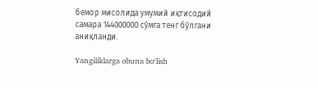бемор мисолида умумий иқтисодий самара 144000000 сўмга тенг бўлгани аниқланди.

Yangiliklarga obuna bo‘lish